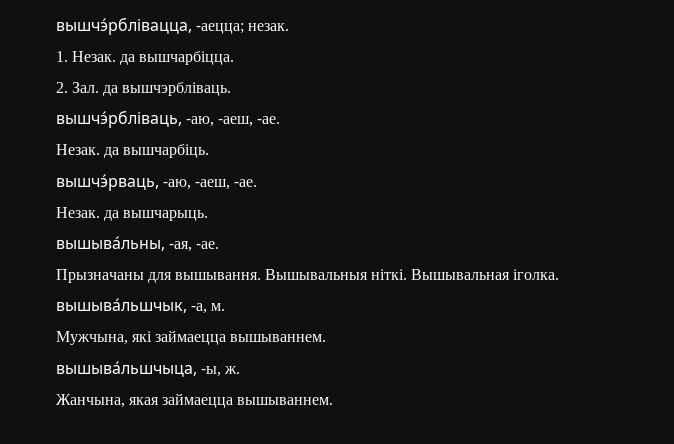вышчэ́рблівацца, ‑аецца; незак.
1. Незак. да вышчарбіцца.
2. Зал. да вышчэрбліваць.
вышчэ́рбліваць, ‑аю, ‑аеш, ‑ае.
Незак. да вышчарбіць.
вышчэ́рваць, ‑аю, ‑аеш, ‑ае.
Незак. да вышчарыць.
вышыва́льны, ‑ая, ‑ае.
Прызначаны для вышывання. Вышывальныя ніткі. Вышывальная іголка.
вышыва́льшчык, ‑а, м.
Мужчына, які займаецца вышываннем.
вышыва́льшчыца, ‑ы, ж.
Жанчына, якая займаецца вышываннем.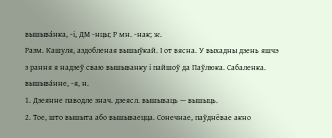вышыва́нка, ‑і, ДМ ‑нцы; Р мн. ‑нак; ж.
Разм. Кашуля, аздобленая вышыўкай. І от вясна. У выхадны дзень яшчэ з рання я надзеў сваю вышыванку і пайшоў да Паўлюка. Сабаленка.
вышыва́нне, ‑я, н.
1. Дзеянне паводле знач. дзеясл. вышываць — вышыць.
2. Тое, што вышыта або вышываецца. Сонечнае, паўднёвае акно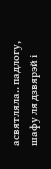асвятляла.. падлогу, шафу ля дзвярэй і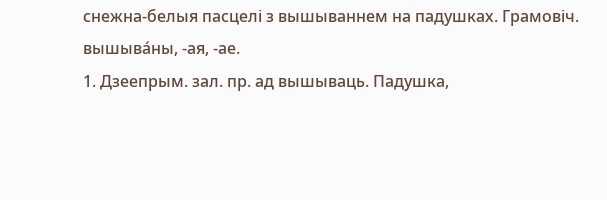снежна-белыя пасцелі з вышываннем на падушках. Грамовіч.
вышыва́ны, ‑ая, ‑ае.
1. Дзеепрым. зал. пр. ад вышываць. Падушка,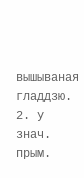вышываная гладдзю.
2. у знач. прым.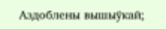Аздоблены вышыўкай;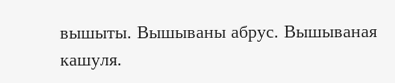вышыты. Вышываны абрус. Вышываная кашуля.